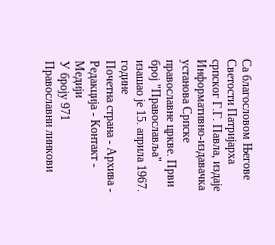Са благословом Његове Светости Патријарха српског Г.Г. Павла, издаје Информативно-издавачка установа Српске православне цркве. Први број "Православља" изашао је 15. априла 1967. године
Почетна страна - Архива - Редакција - Контакт - Медији
У броју 971
Православни линкови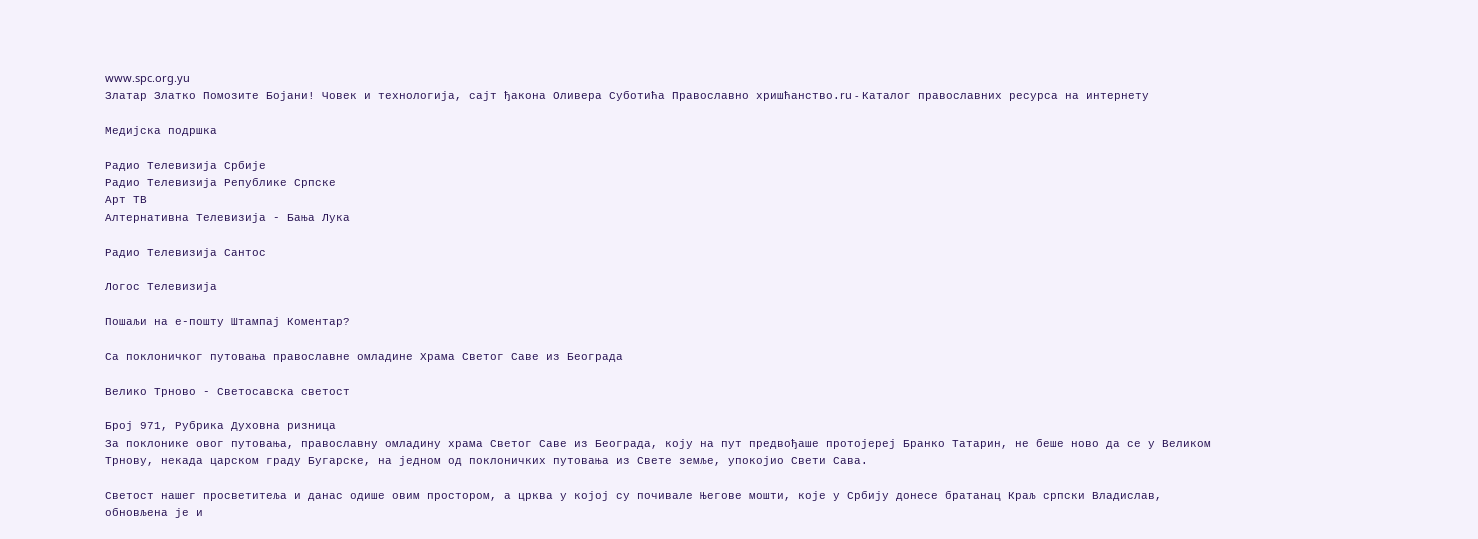www.spc.org.yu
Златар Златко Помозите Бојани! Човек и технологија, сајт ђакона Оливера Суботића Православно хришћанство.ru - Каталог православних ресурса на интернету

Медијска подршка

Радио Телевизија Србије
Радио Телевизија Републике Српске
Арт ТВ
Алтернативна Телевизија - Бања Лука

Радио Телевизија Сантос

Логос Телевизија

Пошаљи на е-пошту Штампај Коментар?

Са поклоничког путовања православне омладине Храма Светог Саве из Београда

Велико Трново - Светосавска светост

Број 971, Рубрика Духовна ризница
За поклонике овог путовања, православну омладину храма Светог Саве из Београда, коју на пут предвођаше протојереј Бранко Татарин, не беше ново да се у Великом Трнову, некада царском граду Бугарске, на једном од поклоничких путовања из Свете земље, упокојио Свети Сава.

Светост нашег просветитеља и данас одише овим простором, а црква у којој су почивале Његове мошти, које у Србију донесе братанац Краљ српски Владислав, обновљена је и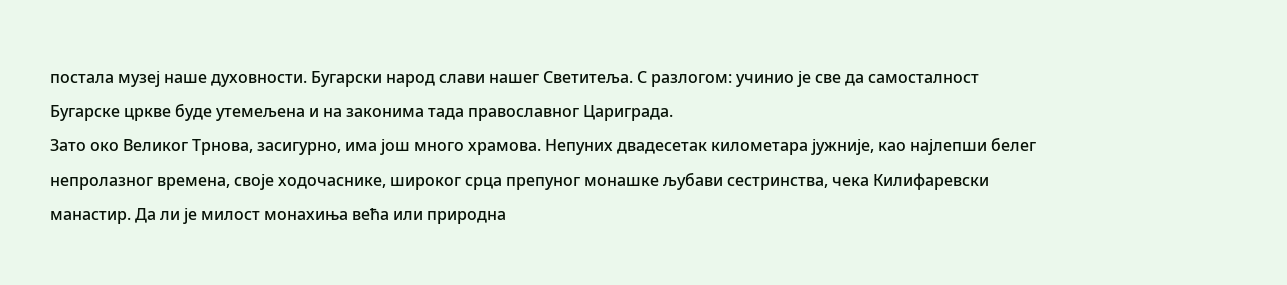постала музеј наше духовности. Бугарски народ слави нашег Светитеља. С разлогом: учинио је све да самосталност Бугарске цркве буде утемељена и на законима тада православног Цариграда.
Зато око Великог Трнова, засигурно, има још много храмова. Непуних двадесетак километара јужније, као најлепши белег непролазног времена, своје ходочаснике, широког срца препуног монашке љубави сестринства, чека Килифаревски манастир. Да ли је милост монахиња већа или природна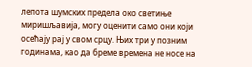лепота шумских предела око светиње миришљавија, могу оценити само они који осећају рај у свом срцу. Њих три у позним годинама, као да бреме времена не носе на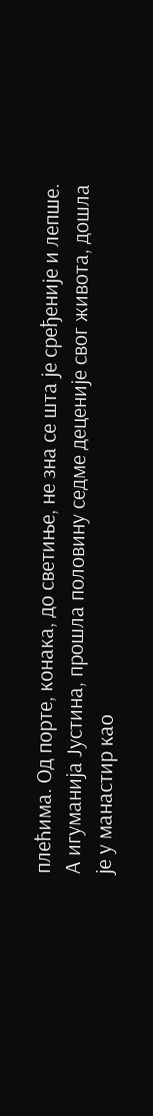плећима. Од порте, конака, до светиње, не зна се шта је сређеније и лепше. А игуманија Јустина, прошла половину седме деценије свог живота, дошла је у манастир као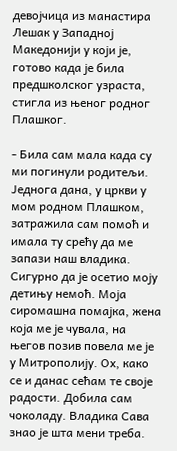девојчица из манастира Лешак у Западној Македонији у који је, готово када је била предшколског узраста, стигла из њеног родног Плашког.

- Била сам мала када су ми погинули родитељи. Једнога дана, у цркви у мом родном Плашком, затражила сам помоћ и имала ту срећу да ме запази наш владика. Сигурно да је осетио моју детињу немоћ. Моја сиромашна помајка, жена која ме је чувала, на његов позив повела ме је у Митрополију. Ох, како се и данас сећам те своје радости. Добила сам чоколаду. Владика Сава знао је шта мени треба.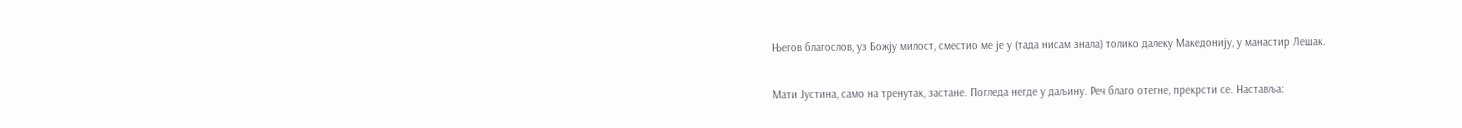Његов благослов, уз Божју милост, сместио ме је у (тада нисам знала) толико далеку Македонију, у манастир Лешак.

Мати Јустина, само на тренутак, застане. Погледа негде у даљину. Реч благо отегне, прекрсти се. Наставља: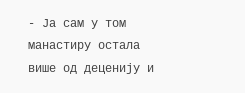- Ја сам у том манастиру остала више од деценију и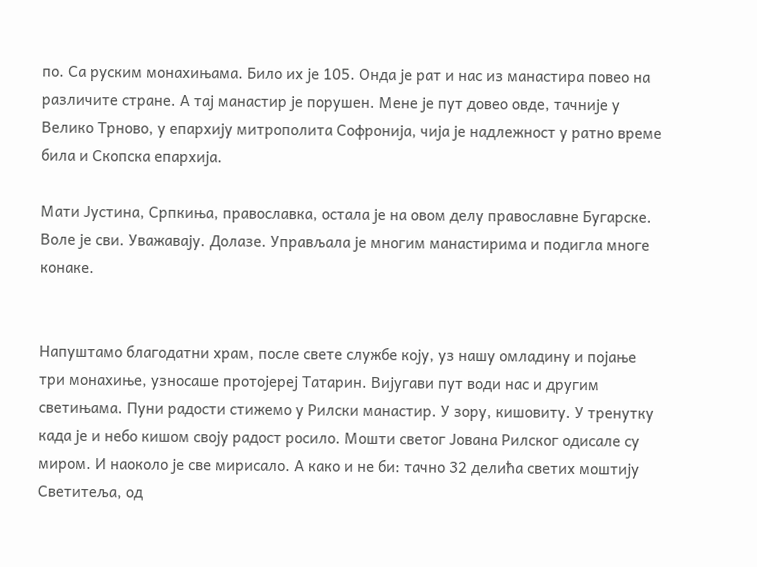по. Са руским монахињама. Било их је 105. Онда је рат и нас из манастира повео на различите стране. А тај манастир је порушен. Мене је пут довео овде, тачније у Велико Трново, у епархију митрополита Софронија, чија је надлежност у ратно време била и Скопска епархија.

Мати Јустина, Српкиња, православка, остала је на овом делу православне Бугарске. Воле је сви. Уважавају. Долазе. Управљала је многим манастирима и подигла многе конаке.


Напуштамо благодатни храм, после свете службе коју, уз нашу омладину и појање три монахиње, узносаше протојереј Татарин. Вијугави пут води нас и другим светињама. Пуни радости стижемо у Рилски манастир. У зору, кишовиту. У тренутку када је и небо кишом своју радост росило. Мошти светог Јована Рилског одисале су миром. И наоколо је све мирисало. А како и не би: тачно 32 делића светих моштију Светитеља, од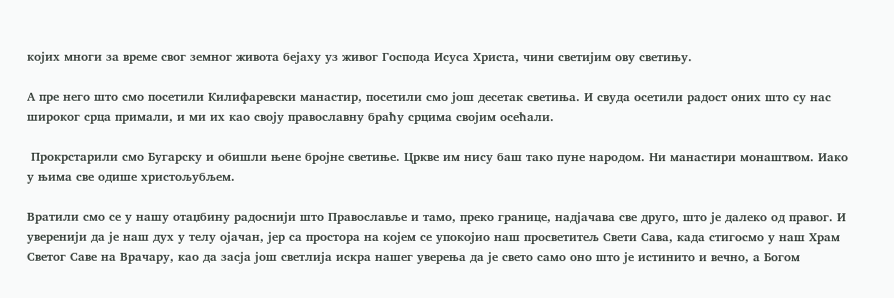којих многи за време свог земног живота бејаху уз живог Господа Исуса Христа, чини светијим ову светињу.

А пре него што смо посетили Килифаревски манастир, посетили смо још десетак светиња. И свуда осетили радост оних што су нас широког срца примали, и ми их као своју православну браћу срцима својим осећали.

 Прокрстарили смо Бугарску и обишли њене бројне светиње. Цркве им нису баш тако пуне народом. Ни манастири монаштвом. Иако у њима све одише христољубљем.

Вратили смо се у нашу отаџбину радоснији што Православље и тамо, преко границе, надјачава све друго, што је далеко од правог. И уверенији да је наш дух у телу ојачан, јер са простора на којем се упокојио наш просветитељ Свети Сава, када стигосмо у наш Храм Светог Саве на Врачару, као да засја још светлија искра нашег уверења да је свето само оно што је истинито и вечно, а Богом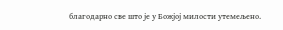благодарно све што је у Божјој милости утемељено.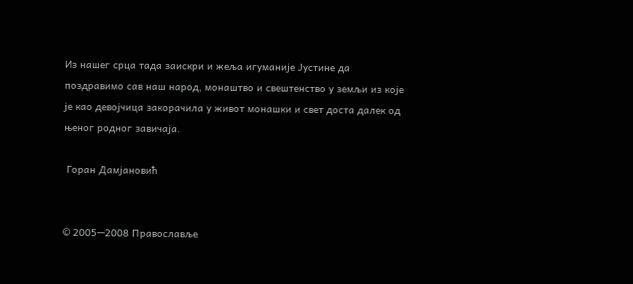Из нашег срца тада заискри и жеља игуманије Јустине да поздравимо сав наш народ, монаштво и свештенство у земљи из које је као девојчица закорачила у живот монашки и свет доста далек од њеног родног завичаја.

 Горан Дамјановић


© 2005—2008 Православље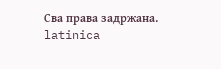Сва права задржана.
latinica